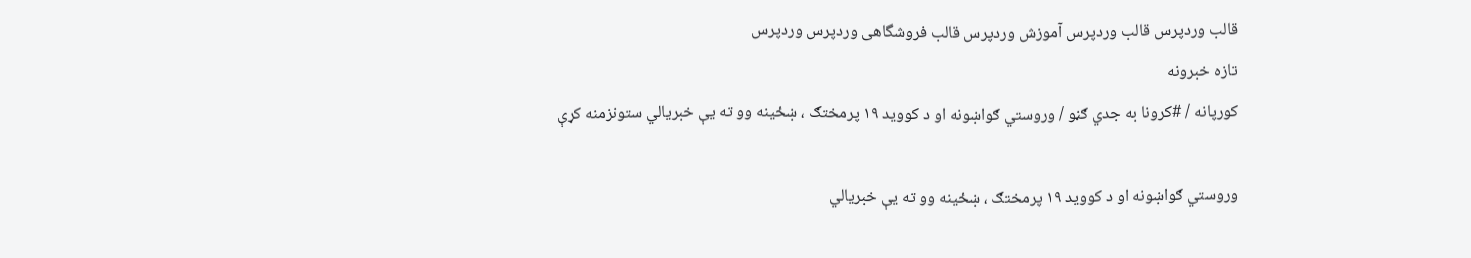قالب وردپرس قالب وردپرس آموزش وردپرس قالب فروشگاهی وردپرس وردپرس
تازه خبرونه
کورپانه / #کرونا به جدي ګڼو / وروستي ګواښونه او د کووید ۱۹ پرمختګ ، ښځینه وو ته یې خبریالي ستونزمنه کړې

وروستي ګواښونه او د کووید ۱۹ پرمختګ ، ښځینه وو ته یې خبریالي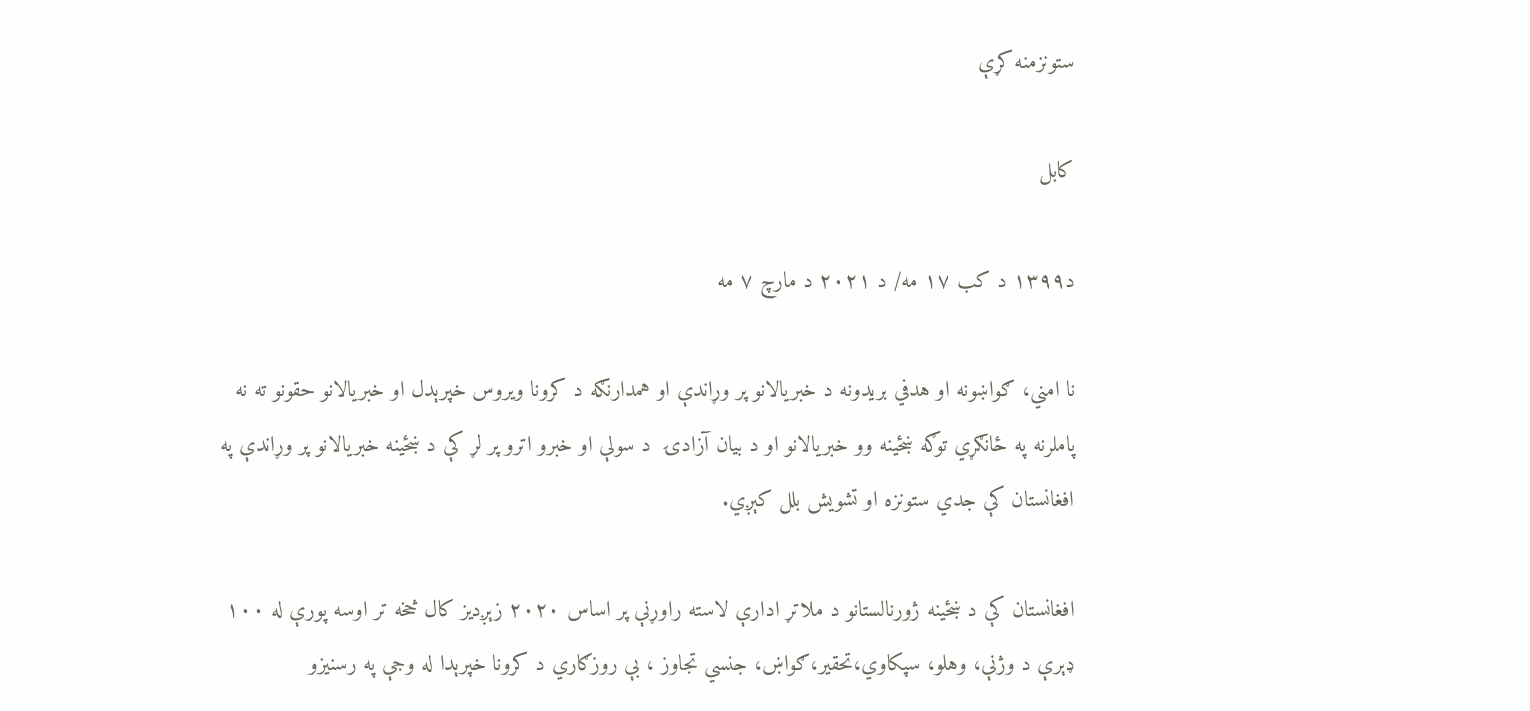ستونزمنه کړې

کابل

د۱۳۹۹ د کب ۱۷ مه/ د ۲۰۲۱ د مارچ ۷ مه

نا امني، ګواښونه او هدفي بریدونه د خبریالانو پر وړاندې او همدارنګه د کرونا ویروس خپرېدل او خبریالانو حقونو ته نه پاملرنه په ځانګړي توګه ښځینه وو خبریالانو او د بیان آزادۍ  د سولې او خبرو اترو پر لړ کې د ښځینه خبریالانو پر وړاندې په افغانستان کې جدي ستونزه او تشویش بلل کېږي.

افغانستان کې د ښځینه ژورنالستانو د ملاتړ ادارې لاسته راوړنې پر اساس ۲۰۲۰ زېږدیز کال څخه تر اوسه پورې له ۱۰۰ ډېرې د وژنې، وهلو، سپکاوي،تحقیر،ګواښ، جنسي تجاوز ، بې روزګاري د کرونا خپرېدا له وجې په رسنیزو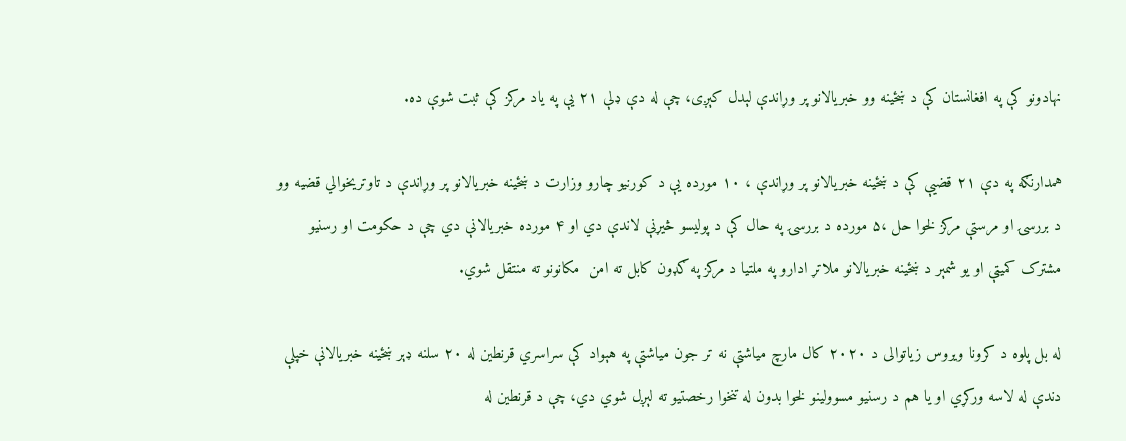نهادونو کې په افغانستان کې د ښځینه وو خبریالانو پر وړاندې لېدل کېږی، چې له دې ډلې ۲۱ یې په یاد مرکز کې ثبت شوې ده.

همدارنګه په دې ۲۱ قضیې کې د ښځینه خبریالانو پر وړاندې ، ۱۰ مورده یې د کورنیو چارو وزارت د ښځینه خبریالانو پر وړاندې د تاوتریخوالي قضیه وو د بررسۍ او مرستې مرکز لخوا حل ،۵ مورده د بررسۍ په حال کې د پولیسو څیړنې لاندې دي او ۴ مورده خبریالانې دي چې د حکومت او رسنیو مشترک کمیټې او یو شمېر د ښځینه خبریالانو ملاتړ ادارو په ملتیا د مرکز په ګډون کابل ته امن  مکانونو ته منتقل شوي.

له بل پلوه د کرونا ویروس زیاتوالی د ۲۰۲۰ کال مارچ میاشتې نه تر جون میاشتې په هېواد کې سراسري قرنطین له ۲۰ سلنه ډېر ښځینه خبریالانې خپلې دندې له لاسه ورکړي او یا هم د رسنیو مسوولینو لخوا بدون له تنخوا رخصتیو ته لېږل شوي دي، چې د قرنطین له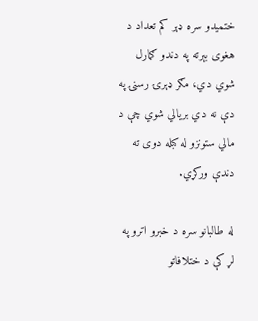ختمیدو سره ډېر کم تعداد د هغوی بېرته په دندو ګمارل شوي دي، مګر ډېرۍ رسنۍ په دې نه دي بریالي شوي چې د مالي ستونزو له کبله دوی ته دندې ورکړي.

له طالبانو سره د خبرو اترو په لړ کې د ختلافاتو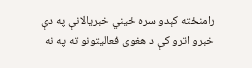رامنځته کېدو سره ځیني خبریالانې په دې خبرو اترو کې د هغوی فعالیتونو ته په نه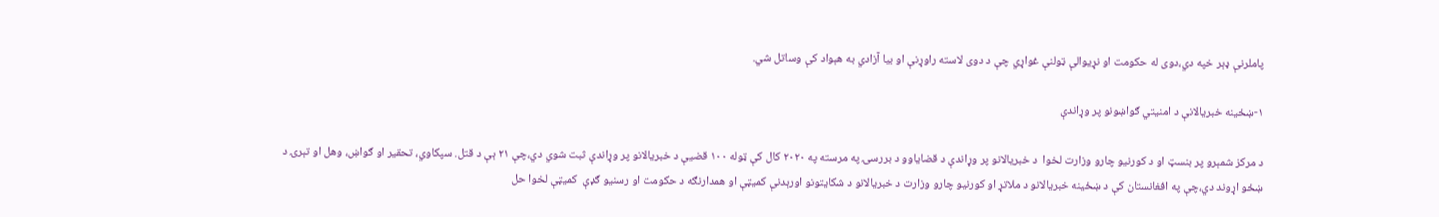پاملرنې ډېر خپه دي،دوی له حکومت او نړیوالې ټولنې غواړي چې د دوی لاسته راوړنې او بیا آزادي به هېواد کې وساتل شي.

۱-ښځینه خبریالانې د امنیتي ګواښونو پر وړاندې

د مرکز شمېرو پر بنسټ او د کورنیو چارو وزارت لخوا  د خبریالانو پر وړاندې د قضایاوو د بررسۍ په مرسته په ۲۰۲۰ کال کې ټوله ۱۰۰ قضیې د خبریالانو پر وړاندې ثبت شوي دي،چې ۲۱ ېې د قتل. سپکاوي، تحقیر او ګواښ، وهل او تېرۍ د ښځو اړوند دي،چې په افغانستان کې د ښځینه خبریالانو د ملاتړ او کورنیو چارو وزارت د خبریالانو د شکایتونو اورېدنې کمیټې او همدارنګه د حکومت او رسنیو ګډې  کمیټې لخوا حل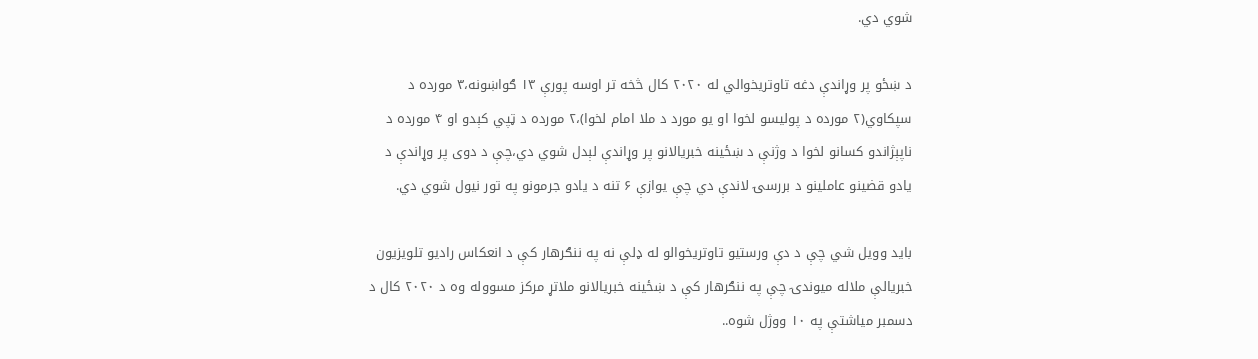شوي دي.

د ښځو پر وړاندې دغه تاوتریخوالي له ۲۰۲۰ کال څخه تر اوسه پورې ۱۳ ګواښونه،۳ مورده د سپکاوي(۲ مورده د پولیسو لخوا او یو مورد د ملا امام لخوا)،۲ مورده د ټپي کېدو او ۴ مورده د ناپېژاندو کسانو لخوا د وژنې د ښځینه خبریالانو پر وړاندې لېدل شوي دي،چې د دوی پر وړاندې د یادو قضینو عاملینو د بررسۍ لاندې دي چې یوازې ۶ تنه د یادو جرمونو په تور نیول شوي دي.

باید وویل شي چې د دې ورستیو تاوتریخوالو له ډلې نه په ننګرهار کې د انعکاس رادیو تلویزیون خبریالې ملاله میوندۍ چې په ننګرهار کې د ښځینه خبریالانو ملاتړ مرکز مسووله وه د ۲۰۲۰ کال د دسمبر میاشتې په ۱۰ ووژل شوه..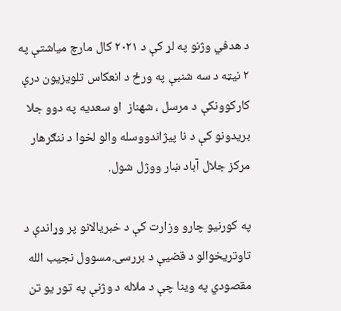د هدفي وژنو په لړ کې د ۲۰۲۱ کال مارچ میاشتې په ۲ نیټه د سه شنبې په ورځ د انعکاس تلویزیون درې کارکوونکې د مرسل ، شهناز  او سعدیه په دوو جلا بریدونو کې د نا پيژاندووسله والو لخوا د ننګرهار مرکز جلال آباد ښار ووژل شول.

په کورنیو چارو وزارت کې د خبریالانو پر وړاندې د تاوتریخوالو د قضیې د بررسۍ مسوول نجیب الله مقصودي په وینا چې د ملاله د وژنې په تور یو تن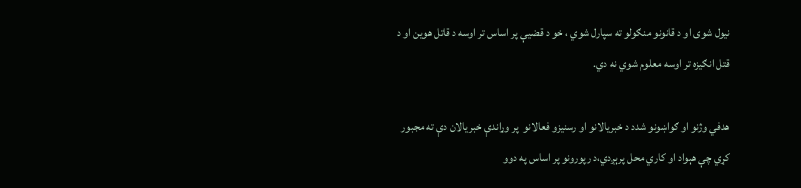نیول شوی او د قانونو منګولو ته سپارل شوي ، خو د قضیې پر اساس تر اوسه د قاتل هوین او د قتل انګیزه تر اوسه معلوم شوي نه دي.

هدفي وژنو او ګواښونو شدد د خبریالانو او رسنیزو فعالانو  پر وړاندې خبریالان دې ته مجبور کړي چې هېواد او کاري محل پرېږدي،د رپورونو پر اساس په دوو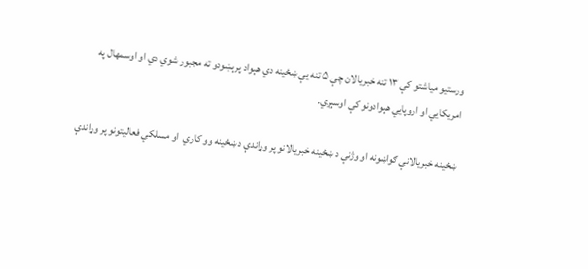ورستیو میاشتو کې ۱۳ تنه خبریالان چې ۵ تنه یې ښځینه دي هېواد پرېښودو ته مجبور شوي دي او اوسمهال په امریکايي او اروپايي هېوادونو کې اوسېږي.

ښځينه خبریالانې ګواښونه او وژنې د ښځینه خبریالانو پر وړاندې د ښځینه وو کاري  او مسلکي فعالیتونو پر وړاندې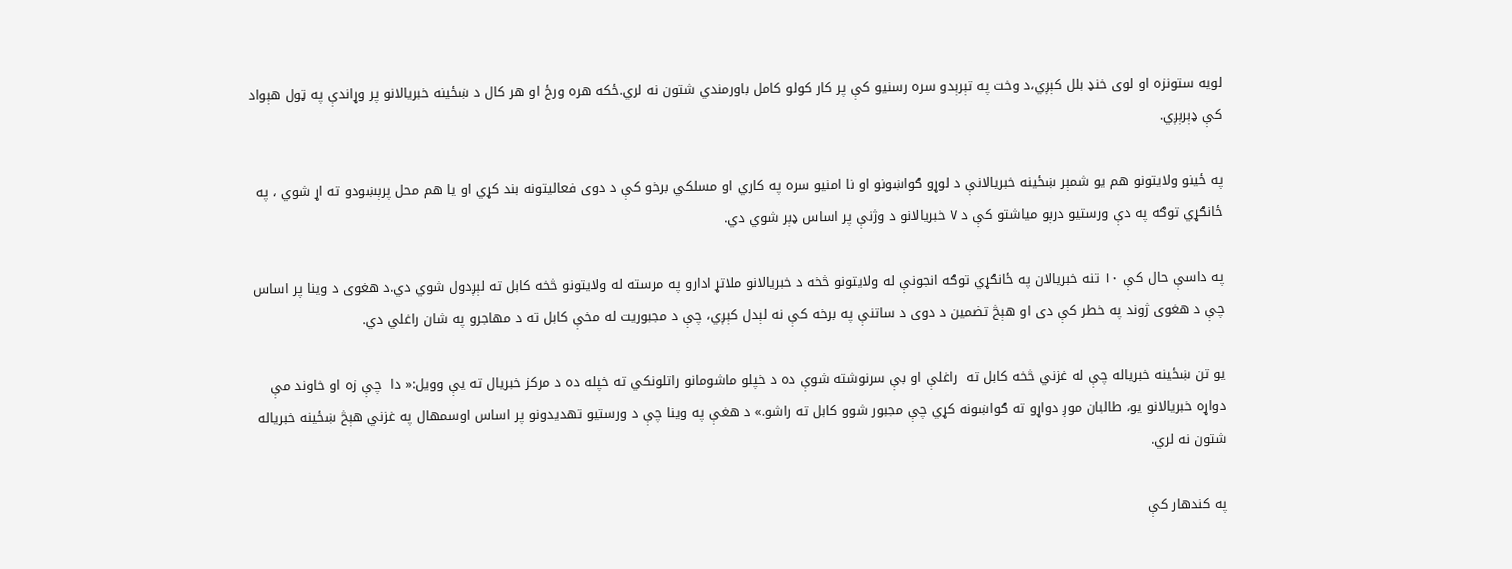لویه ستونزه او لوی خنډ بلل کېږي،د وخت په تېرېدو سره رسنیو کې پر کار کولو کامل باورمندي شتون نه لري.ځکه هره ورځ او هر کال د ښځینه خبریالانو پر وړاندې په ټول هېواد کې ډېرېږي.

په ځینو ولایتونو هم یو شمېر ښځینه خبریالانې د لوړو ګواښونو او نا امنیو سره په کاري او مسلکي برخو کې د دوی فعالیتونه بند کړي او یا هم محل پرېښودو ته اړ شوي ، په ځانګړي توګه په دې ورستیو درېو میاشتو کې د ۷ خبریالانو د وژنې پر اساس ډېر شوي دي.

په داسې حال کې ۱۰ تنه خبریالان په ځانګړي توګه انجونې له ولایتونو څخه د خبریالانو ملاتړ ادارو په مرسته له ولایتونو څخه کابل ته لېږدول شوي دي.د هغوی د وینا پر اساس چې د هغوی ژوند په خطر کې دی او هېڅ تضمین د دوی د ساتنې په برخه کې نه لېدل کېږي، چې د مجبوریت له مخې کابل ته د مهاجرو په شان راغلي دي.

یو تن ښځینه خبریاله چې له غزني څخه کابل ته  راغلې او بې سرنوشته شوې ده د خپلو ماشومانو راتلونکي ته خپله ده د مرکز خبریال ته یې وویل:« دا  چې زه او خاوند مې دواړه خبریالانو یو، طالبان موږ دواړو ته ګواښونه کړي چې مجبور شوو کابل ته راشو.» د هغې په وینا چې د ورستیو تهدیدونو پر اساس اوسمهال په غزني هېڅ ښځینه خبریاله شتون نه لري.

په کندهار کې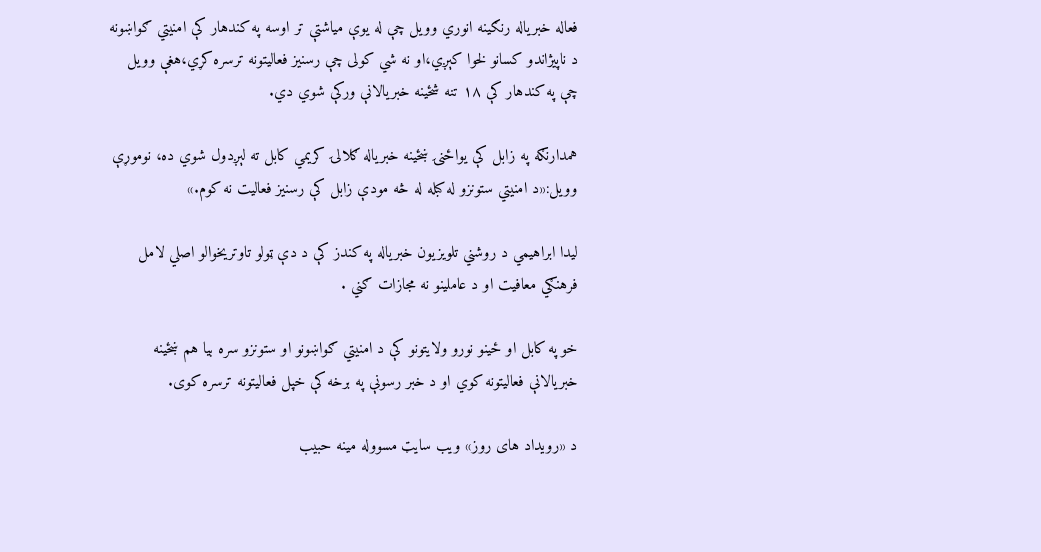فعاله خبریاله رنګینه انوري وویل چې له یوې میاشتې تر اوسه په کندهار کې امنیتي ګواښونه د ناپیژاندو کسانو لخوا کېږي،او نه شي کولی چې رسنیز فعالیتونه ترسره کړي،هغې وویل چې په کندهار کې ۱۸ تنه شځینه خبریالانې ورکې شوي دي.

همدارنګه په زابل کې یواځنۍ ښځینه خبریاله ګلالۍ کریمي کابل ته لېږدول شوي ده، نوموړې وویل:«د امنیتي ستونزو له کبله له څه مودې زابل کې رسنیز فعالیت نه کوم.»

لیدا ابراهیمي د روشني تلویزیون خبریاله په کندز کې د دې ټولو تاوتریخوالو اصلي لامل فرهنګي معافیت او د عاملینو نه مجازات ګني .

خو په کابل او ځینو نورو ولایتونو کې د امنیتي ګواښونو او ستونزو سره بیا هم ښځینه خبریالانې فعالیتونه کوي او د خبر رسونې په برخه کې خپل فعالیتونه ترسره کوی.

د «رویداد های روز» ویب سایټ مسووله مینه حبیب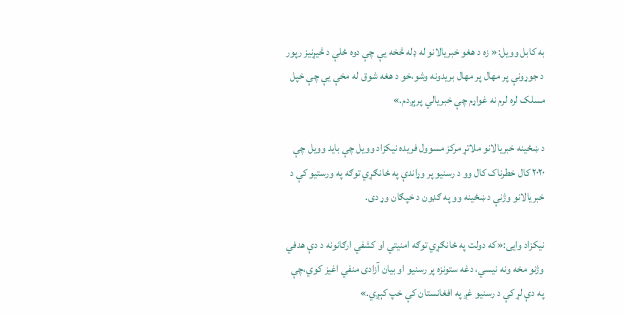به کابل وویل:« زه د هغو خبریالانو له ډله څخه یې چې دوه ځلې د څیړنیز رپور د جوړونې پر مهال پر مهال بریدونه وشو،خو د هغه شوق له مخې یې چې خپل مسلک لره لرم نه غواړم چې خبریالي پرېږدم.»

د ښځینه خبریالانو ملاتړ مرکز مسوول فریده نیکزاد وویل چې باید وویل چې ۲۰۲۰ کال خطرناک کال وو د رسنیو پر وړاندې په ځانګړي توګه په ورستیو کې د خبریالانو وژنې د ښځینه وو په ګډون د خپګان وړ دی.

نیکزاد وایی:«که دولت په ځانګړي توګه امنیتي او کشفي ارګانونه د دې هدفي وژنو مخه ونه نیسي، دغه ستونزه پر رسنیو او بیان آزادی منفي اغیز کوي،چې په دې لړ کې د رسنیو غږ په افغانستان کې خپ کېږي.»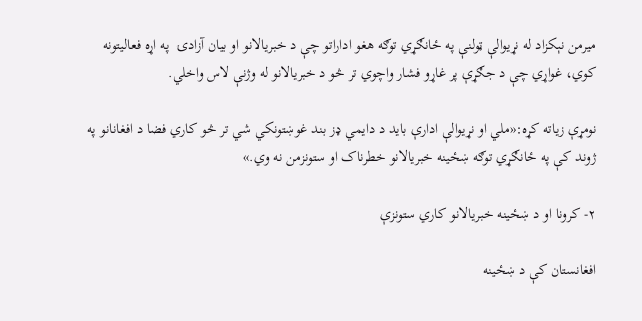میرمن نېکزاد له نړیوالې ټولنې په ځانګړي توګه هغو اداراتو چې د خبریالانو او بیان آزادۍ  په اړه فعالیتونه کوي، غواړي چې د جګړې پر غاړو فشار واچوي تر څو د خبریالانو له وژنې لاس واخلي.

نومړې زیاته کړه:«ملي او نړیوالې ادارې باید د دایمي ډز بند غوښتونکي شي تر څو کاري فضا د افغانانو په ژوند کې په ځانګړي توګه ښځینه خبریالانو خطرناک او ستونزمن نه وي.»

۲- کرونا او د ښځینه خبریالانو کاري ستونزې

افغانستان کې د ښځینه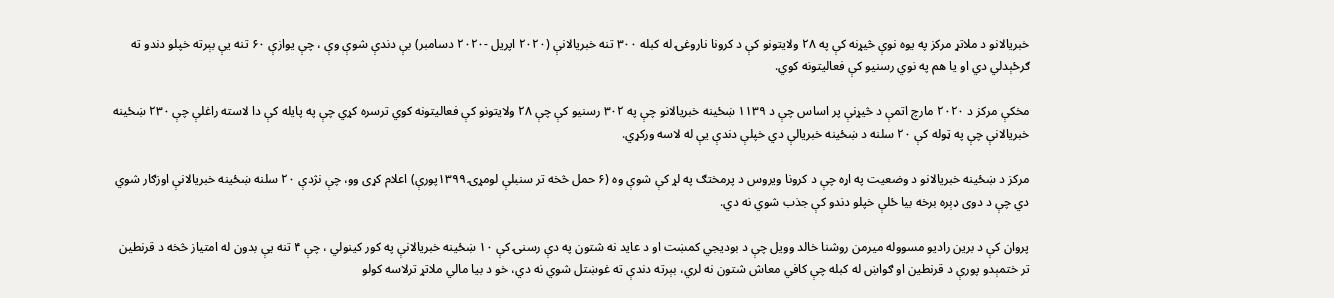خبریالانو د ملاتړ مرکز په یوه نوې څیړنه کې په ۲۸ ولایتونو کې د کرونا ناروغۍ له کبله ۳۰۰ تنه خبریالانې (۲۰۲۰ اپریل -۲۰۲۰ دسامبر) بې دندې شوې وې ، چې یوازې ۶۰ تنه یې بېرته خپلو دندو ته ګرځېدلي دي او یا هم په نوي رسنیو کې فعالیتونه کوي.

مخکې مرکز د ۲۰۲۰ مارچ اتمې د څیړنې پر اساس چې د ۱۱۳۹ ښځینه خبریالانو چې په ۳۰۲ رسنیو کې چې ۲۸ ولایتونو کې فعالیتونه کوي ترسره کړي چې په پایله کې دا لاسته راغلې چې ۲۳۰ ښځینه خبریالانې چې په ټوله کې ۲۰ سلنه د ښځینه خبریالې دي خپلې دندې یې له لاسه ورکړي.

مرکز د ښځینه خبریالانو د وضعیت په اړه چې د کرونا ویروس د پرمختګ په لړ کې شوې وه (۶ حمل څخه تر سنبلې لومړۍ ۱۳۹۹پورې) اعلام کړی وو، چې نژدې ۲۰ سلنه ښځینه خبریالانې اوزګار شوي دي چې د دوی ډېره برخه بیا ځلې خپلو دندو کې جذب شوي نه دي.

پروان کې د برین رادیو مسووله میرمن روشنا خالد وویل چې د بودیجي کمښت او د عاید نه شتون په دې رسنۍ کې ۱۰ ښځینه خبریالانې په کور کینولي ، چې ۴ تنه یې بدون له امتیاز څخه د قرنطین تر ختمېدو پورې د قرنطین او ګواښ له کبله چې کافي معاش شتون نه لري، بېرته دندې ته غوښتل شوي نه دي، خو د بیا مالي ملاتړ ترلاسه کولو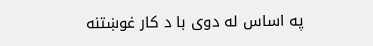په اساس له دوی با د کار غوښتنه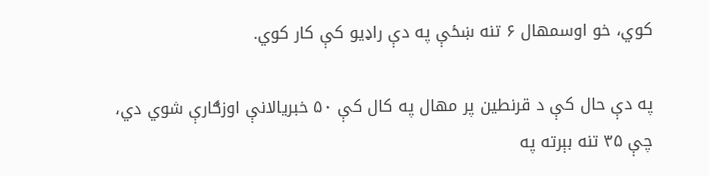کوي، خو اوسمهال ۶ تنه ښځې په دې راډیو کې کار کوي.

په دې حال کې د قرنطین پر مهال په کال کې ۵۰ خبریالانې اوزګارې شوي دي، چې ۳۵ تنه بېرته په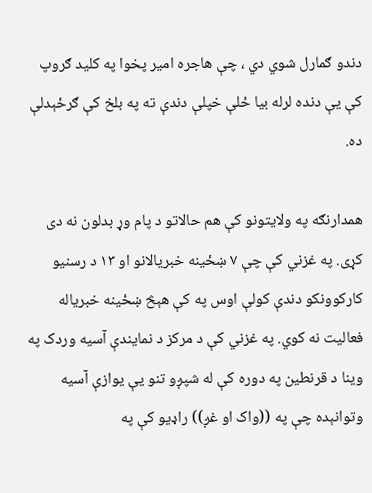دندو ګمارل شوي دي ، چې هاجره امیر پخوا په کلید ګروپ کې یې دنده لرله بیا ځلې خپلې دندې ته په بلخ کې ګرځېدلې ده.

همدارنګه په ولايتونو کې هم حالاتو د پام وړ بدلون نه دی کړی. په غزني کې چې ۷ ښځينه خبريالانو او ۱۳ د رسنيو کارکوونکو دندې کولې اوس په کې هېڅ ښځينه خبرياله فعاليت نه کوي. په غزني کې د مرکز د نمايندې آسيه وردک په وينا د قرنطين په دوره کې له شپږو تنو يې يوازې آسيه وتوانېده چې په ((واک او غږ)) راډيو کې په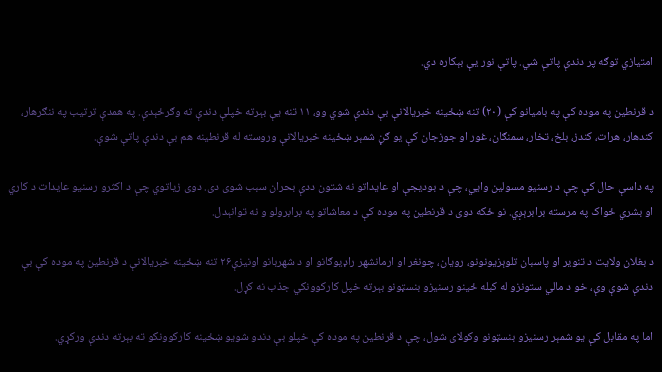امتيازي توګه پر دندې پاتې شي. پاتې نور يې بېکاره دي.

د قرنطين په موده کې په باميانو کې (۲۰) تنه ښځينه خبريالانې بې دندې شوي وو، ۱۱ تنه يې بېرته خپلې دندې ته وګرځېدې. په همدې ترتيب په ننګرهار، کندهار، هرات، کندز، بلخ، تخار، سمنګان، غور او جوزجان کې يو ګڼ شمېر ښځينه خبريالانې وروسته له قرنطينه هم بې دندې پاتې شوې.

په داسې حال کې چې د رسنيو مسولين وايي، چې د بوديجې او عايداتو نه شتون ددې بحران سبب شوی دی. دوی زياتوي چې د اکثرو رسنيو عايدات د کاري او بشري ځواک په مرسته برابرېږي. نو ځکه دوی د قرنطين په موده کې د معاشاتو په برابرولو و نه توانېدل.

د بغلان ولايت د تنوير او پاسبان تلوېزيونونو، رويان، چونغر او ارمانشهر راډیوګانو او د شهربانو اونيزې۲۶ تنه ښځينه خبريالانې د قرنطين په موده کې بې دندې شوې وې، خو د مالي ستونزو له کبله ځينو رسنيزو بنسټونو بېرته خپل کارکوونکي جذب نه کړل.

اما په مقابل کې يو شمېر رسنيزو بنسټونو وکولای شول، چې د قرنطين په موده کې خپلو بې دندو شویو ښځينه کارکوونکو ته بېرته دندې ورکړي.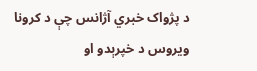د پژواک خبري آژانس چې د کرونا ويروس د خپرېدو او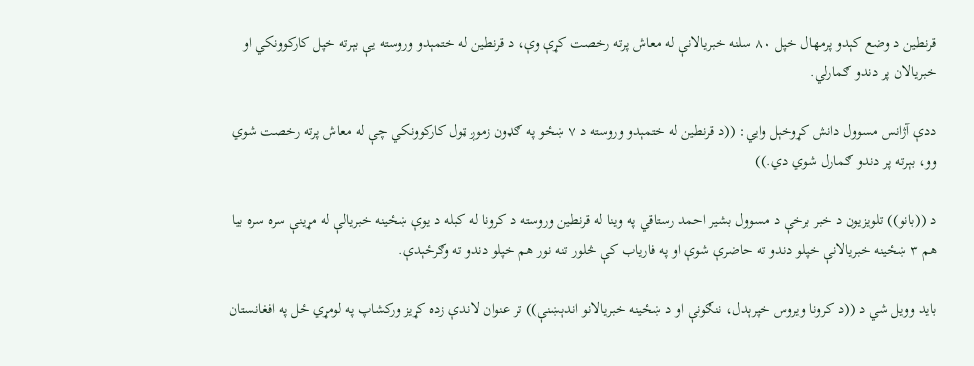قرنطين د وضع کېدو پرمهال خپل ۸۰ سلنه خبريالانې له معاش پرته رخصت کړې وې، د قرنطين له ختمېدو وروسته يې بېرته خپل کارکوونکي او خبريالان پر دندو ګمارلي.

ددې آژانس مسوول دانش کړوخېل وايي: ((د قرنطين له ختمېدو وروسته د ۷ ښځو په ګډون زموږ ټول کارکوونکي چې له معاش پرته رخصت شوي وو، بېرته پر دندو ګمارل شوي دي.))

د ((بانو)) تلويزيون د خبر برخې د مسوول بشير احمد رستاقي په وينا له قرنطين وروسته د کرونا له کبله د يوې ښځينه خبريالې له مړينې سره سره بيا هم ۳ ښځينه خبريالانې خپلو دندو ته حاضرې شوې او په فارياب کې څلور تنه نور هم خپلو دندو ته وګرځېدې.

بايد وويل شي د ((د کرونا ويروس خپرېدل، ننګونې او د ښځينه خبريالانو اندېښنې)) تر عنوان لاندې زده کړيز ورکشاپ په لومړي ځل په افغانستان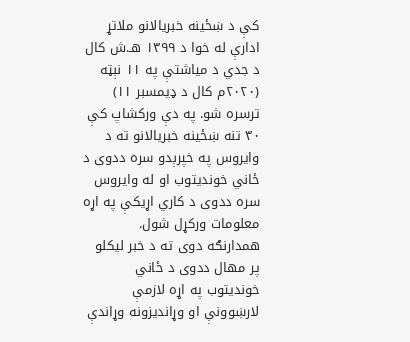کې د ښځينه خبريالانو ملاتړ ادارې له خوا د ۱۳۹۹ هـ.ش کال د جدي د مياشتې په ۱۱ نېټه (۲۰۲۰م کال د ډيمسبر ۱۱) ترسره شو. په دې ورکشاپ کې ۳۰ تنه ښځينه خبريالانو ته د وايروس په خپرېدو سره ددوی د ځاني خونديتوب او له وايروس سره ددوی د کاري اړيکې په اړه معلومات ورکړل شول. همدارنګه دوی ته د خبر ليکلو پر مهال ددوی د ځاني خونديتوب په اړه لازمې لارښوونې او وړانديزونه وړاندې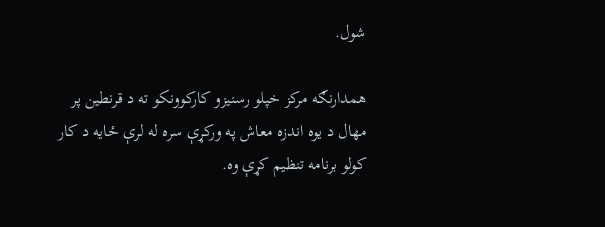شول.

همدارنګه مرکز خپلو رسنيزو کارکوونکو ته د قرنطين پر مهال د يوه اندزه معاش په ورکړې سره له لرې ځايه د کار کولو برنامه تنظيم کړې وه.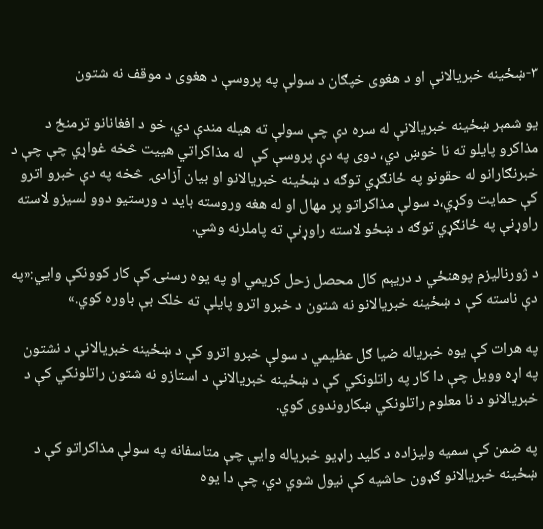۳-ښځینه خبریالانې او د هغوی خپګان د سولې په پروسې د هغوی د موقف نه شتون

یو شمېر ښځینه خبریالانې له سره دې چې سولې ته هیله مندې دي، خو د افغانانو ترمنځ د مذاکرو پایلو ته نا خوښ دي، دوی په دې پروسې کې  له مذاکراتي هییت څخه غواړي چې چې د خبرنګارانو له حقونو په ځانګړي توګه د ښځینه خبریالانو او بیان آزادۍ  څخه په دې خبرو اترو کې حمایت وکړي،د سولې مذاکراتو پر مهال او له هغه وروسته باید د ورستیو دوو لسیزو لاسته راوړنې په ځانګړي توګه د ښځو لاسته راوړنې ته پاملرنه وشي.

د ژورنالیزم پوهنځي د دریېم کال محصل زحل کریمي او په یوه رسنۍ کې کار کوونکې وايي:«په دې ناسته کې د ښځینه خبریالانو نه شتون د خبرو اترو پایلې ته خلک بې باوره کوي.»

په هرات کې یوه خبریاله ضیا ګل عظیمي د سولې خبرو اترو کې د ښځینه خبریالانې د نشتون په اړه وویل چې دا کار په راتلونکي کې د ښځینه خبریالانې د استازو نه شتون راتلونکي کې د خبریالانو د نا معلوم راتلونکي ښکاروندوی کوي.

په ضمن کې سمیه ولیزاده د کلید راډیو خبریاله وايي چې متاسفانه په سولې مذاکراتو کې د ښځینه خبریالانو ګډون حاشیه کې نیول شوي دي، چې دا یوه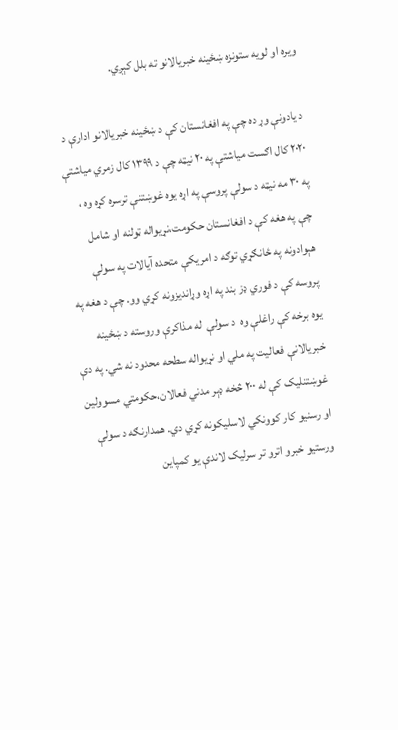ویره او لویه ستونزه ښځینه خبریالانو ته بلل کېږي.

د یادونې وړ ده چې په افغانستان کې د ښځینه خبریالانو ادارې د ۲۰۲۰ کال اګست میاشتې په ۲۰ نیټه چې د ۱۳۹۹ کال زمري میاشتې په ۳۰ مه نیټه د سولې پروسې په اړه یوه غوښتنې ترسره کړه وه ، چې په هغه کې د افغانستان حکومت،نړیواله ټولنه او شامل هېوادونه په ځانګړي توګه د امریکې متحده آیالات په سولې پروسه کې د فوري ډز بند په اړه وړاندیزونه کړي وو. چې د هغه په یوه برخه کې راغلې وه  د سولې  له مذاکرې وروسته د ښځینه خبریالانې فعالیت په ملي او نړیواله سطحه محدود نه شي. په دې غوښتنلیک کې له ۲۰۰ څخه ډېر مدني فعالان،حکومتي مسوولین او رسنیو کار کوونکي لاسلیکونه کړي دي. همدارنګه د سولې ورستیو خبرو اترو تر سرلیک لاندې یو کمپاین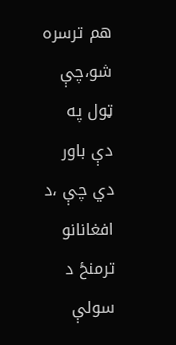هم ترسره شو،چې ټول په دې باور دي چې ،د افغانانو ترمنځ د سولې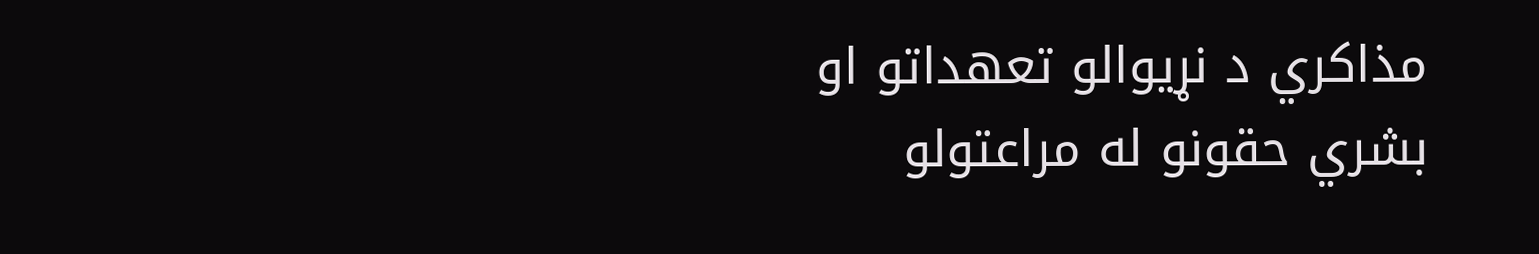مذاکري د نړیوالو تعهداتو او بشري حقونو له مراعتولو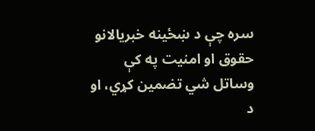سره چې د ښځینه خبریالانو حقوق او امنیت په کې وساتل شي تضمین کړي، او د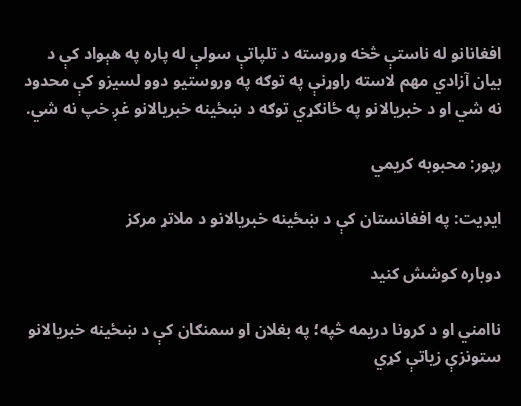افغانانو له ناستې څخه وروسته د تلپاتې سولې له پاره په هېواد کې د بیان آزادي مهم لاسته راوړنې په توګه په وروستیو دوو لسیزو کې محدود نه شي او د خبریالانو په ځانګړي توګه د ښځینه خبریالانو غږ خپ نه شي.

رپور: محبوبه کریمي

ایډیت: په افغانستان کې د ښځینه خبریالانو د ملاتړ مرکز

دوباره کوشش کنید

ناامني او د کرونا دریمه څپه؛ په بغلان او سمنګان کې د ښځینه خبریالانو ستونزې زیاتې کړي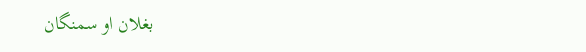بغلان او سمنگان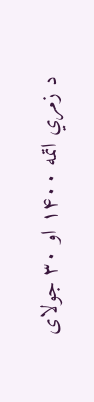د زمري اتمه ۱۴۰۰ او ۳۰ جولای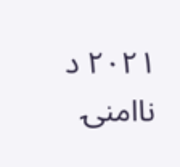۲۰۲۱ د ناامنۍ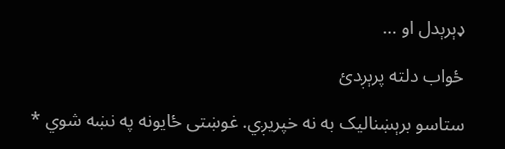ډېرېدل او …

ځواب دلته پرېږدئ

ستاسو برېښناليک به نه خپريږي. غوښتى ځایونه په نښه شوي *